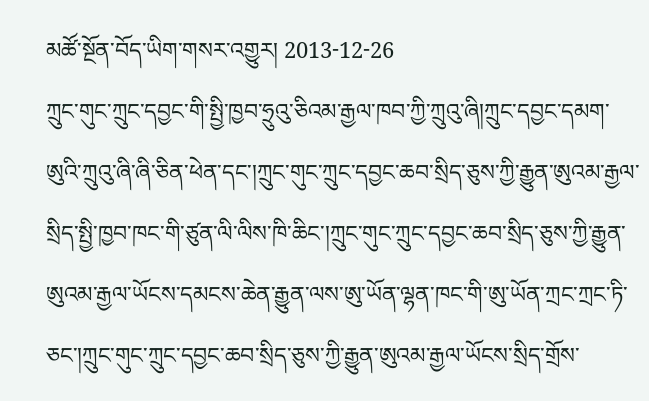མཚོ་སྔོན་བོད་ཡིག་གསར་འགྱུར། 2013-12-26
ཀྲུང་གུང་ཀྲུང་དབྱང་གི་སྤྱི་ཁྱབ་ཧྲུའུ་ཅིའམ་རྒྱལ་ཁབ་ཀྱི་ཀྲུའུ་ཞི།ཀྲུང་དབྱང་དམག་ཨུའི་ཀྲུའུ་ཞི་ཞི་ཅིན་ཕེན་དང་།ཀྲུང་གུང་ཀྲུང་དབྱང་ཆབ་སྲིད་ཅུས་ཀྱི་རྒྱུན་ཨུའམ་རྒྱལ་སྲིད་སྤྱི་ཁྱབ་ཁང་གི་ཙུན་ལི་ལིས་ཁི་ཆིང་།ཀྲུང་གུང་ཀྲུང་དབྱང་ཆབ་སྲིད་ཅུས་ཀྱི་རྒྱུན་ཨུའམ་རྒྱལ་ཡོངས་དམངས་ཆེན་རྒྱུན་ལས་ཨུ་ཡོན་ལྷན་ཁང་གི་ཨུ་ཡོན་ཀྲང་ཀྲང་ཏི་ཅང་།ཀྲུང་གུང་ཀྲུང་དབྱང་ཆབ་སྲིད་ཅུས་ཀྱི་རྒྱུན་ཨུའམ་རྒྱལ་ཡོངས་སྲིད་གྲོས་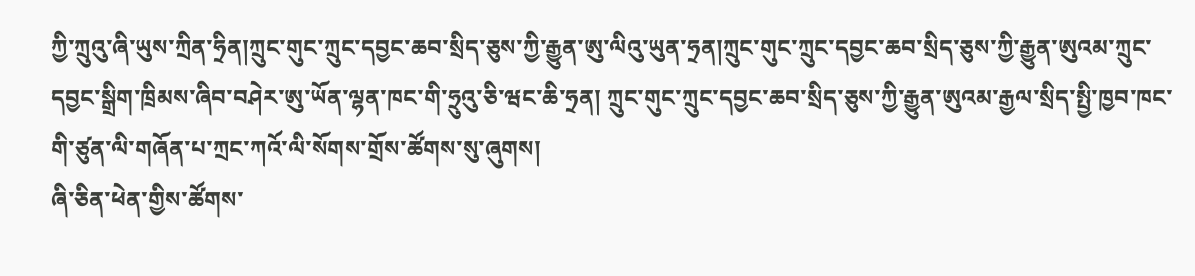ཀྱི་ཀྲུའུ་ཞི་ཡུས་ཀྲིན་ཧྲིན།ཀྲུང་གུང་ཀྲུང་དབྱང་ཆབ་སྲིད་ཅུས་ཀྱི་རྒྱུན་ཨུ་ལིའུ་ཡུན་ཧྲན།ཀྲུང་གུང་ཀྲུང་དབྱང་ཆབ་སྲིད་ཅུས་ཀྱི་རྒྱུན་ཨུའམ་ཀྲུང་དབྱང་སྒྲིག་ཁྲིམས་ཞིབ་བཤེར་ཨུ་ཡོན་ལྷན་ཁང་གི་ཧྲུའུ་ཅི་ཝང་ཆི་ཧྲན། ཀྲུང་གུང་ཀྲུང་དབྱང་ཆབ་སྲིད་ཅུས་ཀྱི་རྒྱུན་ཨུའམ་རྒྱལ་སྲིད་སྤྱི་ཁྱབ་ཁང་གི་ཙུན་ལི་གཞོན་པ་ཀྲང་ཀའོ་ལི་སོགས་གྲོས་ཚོགས་སུ་ཞུགས།
ཞི་ཅིན་ཕེན་གྱིས་ཚོགས་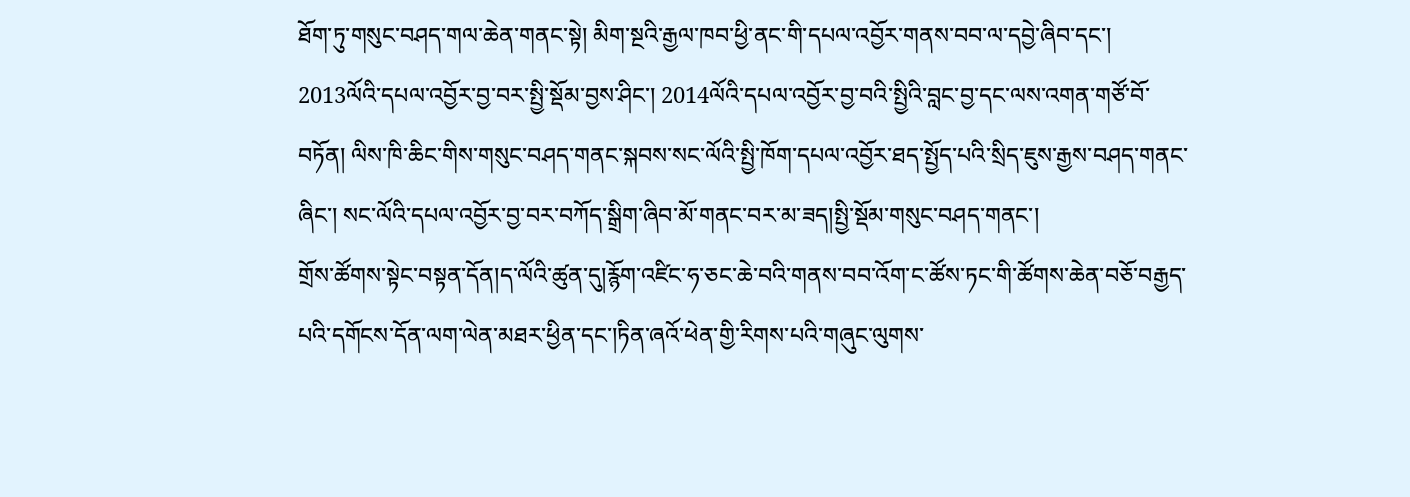ཐོག་ཏུ་གསུང་བཤད་གལ་ཆེན་གནང་སྟེ། མིག་སྔའི་རྒྱལ་ཁབ་ཕྱི་ནང་གི་དཔལ་འབྱོར་གནས་བབ་ལ་དབྱེ་ཞིབ་དང་། 2013ལོའི་དཔལ་འབྱོར་བྱ་བར་སྤྱི་སྡོམ་བྱས་ཤིང་། 2014ལོའི་དཔལ་འབྱོར་བྱ་བའི་སྤྱིའི་བླང་བྱ་དང་ལས་འགན་གཙོ་བོ་བཏོན། ལིས་ཁི་ཆིང་གིས་གསུང་བཤད་གནང་སྐབས་སང་ལོའི་སྤྱི་ཁོག་དཔལ་འབྱོར་ཐད་སྤྱོད་པའི་སྲིད་ཇུས་རྒྱས་བཤད་གནང་ཞིང་། སང་ལོའི་དཔལ་འབྱོར་བྱ་བར་བཀོད་སྒྲིག་ཞིབ་མོ་གནང་བར་མ་ཟད།སྤྱི་སྡོམ་གསུང་བཤད་གནང་།
གྲོས་ཚོགས་སྟེང་བསྟན་དོན།ད་ལོའི་ཚུན་དུ།རྙོག་འཛིང་ཧ་ཅང་ཆེ་བའི་གནས་བབ་འོག་ང་ཚོས་ཏང་གི་ཚོགས་ཆེན་བཅོ་བརྒྱད་པའི་དགོངས་དོན་ལག་ལེན་མཐར་ཕྱིན་དང་།ཏིན་ཞའོ་ཕེན་གྱི་རིགས་པའི་གཞུང་ལུགས་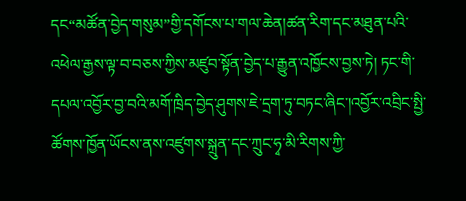དང“མཚོན་བྱེད་གསུམ”གྱི་དགོངས་པ་གལ་ཆེན།ཚན་རིག་དང་མཐུན་པའི་འཕེལ་རྒྱས་ལྟ་བ་བཅས་ཀྱིས་མཛུབ་སྟོན་བྱེད་པ་རྒྱུན་འཁྱོངས་བྱས་ཏེ། ཏང་གི་དཔལ་འབྱོར་བྱ་བའི་མགོ་ཁྲིད་བྱེད་ཤུགས་ཇེ་དྲག་ཏུ་བཏང་ཞིང་།འབྱོར་འབྲིང་སྤྱི་ཚོགས་ཁྱོན་ཡོངས་ནས་འཛུགས་སྐྲུན་དང་ཀྲུང་ཧྭ་མི་རིགས་ཀྱི་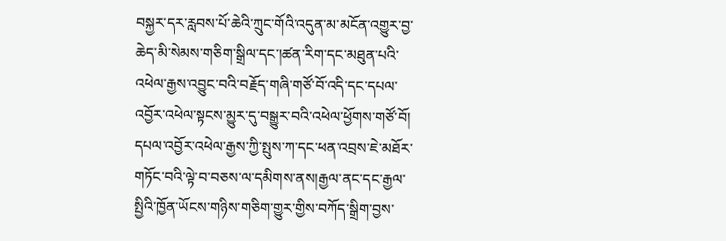བསྐྱར་དར་རླབས་པོ་ཆེའི་ཀྲུང་གོའི་འདུན་མ་མངོན་འགྱུར་བྱ་ཆེད་མི་སེམས་གཅིག་སྒྲིལ་དང་།ཚན་རིག་དང་མཐུན་པའི་འཕེལ་རྒྱས་འབྱུང་བའི་བརྗོད་གཞི་གཙོ་བོ་འདི་དང་དཔལ་འབྱོར་འཕེལ་སྟངས་མྱུར་དུ་བསྒྱུར་བའི་འཕེལ་ཕྱོགས་གཙོ་བོ། དཔལ་འབྱོར་འཕེལ་རྒྱས་ཀྱི་སྤུས་ཀ་དང་ཕན་འབྲས་ཇེ་མཐོར་གཏོང་བའི་ལྟེ་བ་བཅས་ལ་དམིགས་ནས།རྒྱལ་ནང་དང་རྒྱལ་སྤྱིའི་ཁྱོན་ཡོངས་གཉིས་གཅིག་གྱུར་གྱིས་བཀོད་སྒྲིག་བྱས་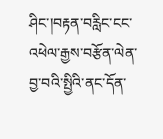ཤིང་།བརྟན་བརླིང་ངང་འཕེལ་རྒྱས་བརྩོན་ལེན་བྱ་བའི་སྤྱིའི་ནང་དོན་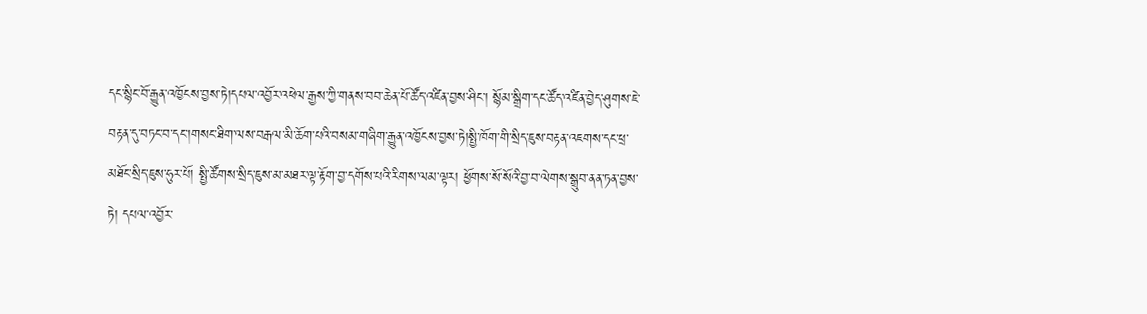དང་སྙིང་བོ་རྒྱུན་འཁྱོངས་བྱས་ཏེ།དཔལ་འབྱོར་འཕེལ་རྒྱས་ཀྱི་གནས་བབ་ཆེན་པོ་ཚོད་འཛིན་བྱས་ཤིང་། སྙོམ་སྒྲིག་དང་ཚོད་འཛིན་བྱེད་ཤུགས་ཇེ་བརྟན་དུ་བཏང་བ་དང་།གསང་ཐིག་ལས་བརྒལ་མི་ཆོག་པའི་བསམ་གཞིག་རྒྱུན་འཁྱོངས་བྱས་ཏེ།སྤྱི་ཁོག་གི་སྲིད་ཇུས་བརྟན་འཇགས་དང་ཕྲ་མཐོང་སྲིད་ཇུས་ཧུར་པོ། སྤྱི་ཚོགས་སྲིད་ཇུས་མ་མཐར་ལྟ་རྟོག་བྱ་དགོས་པའི་རིགས་ལམ་ལྟར། ཕྱོགས་སོ་སོའི་བྱ་བ་ལེགས་སྒྲུབ་ནན་ཏན་བྱས་ཏེ། དཔལ་འབྱོར་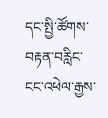དང་སྤྱི་ཚོགས་བརྟན་བརླིང་ངང་འཕེལ་རྒྱས་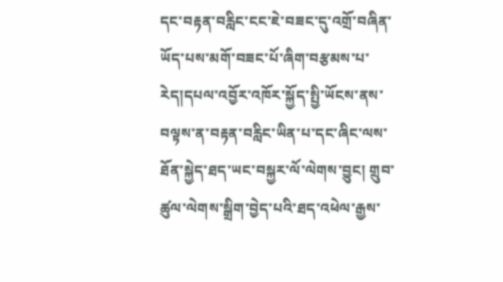དང་བརྟན་བརླིང་ངང་ཇེ་བཟང་དུ་འགྲོ་བཞིན་ཡོད་པས་མགོ་བཟང་པོ་ཞིག་བརྩམས་པ་རེད།དཔལ་འབྱོར་འཁོར་སྐྱོད་སྤྱི་ཡོངས་ནས་བལྟས་ན་བརྟན་བརླིང་ཡིན་པ་དང་ཞིང་ལས་ཐོན་སྐྱེད་ཐད་ཡང་བསྐྱར་ལོ་ལེགས་བྱུང། གྲུབ་ཚུལ་ལེགས་སྒྲིག་བྱེད་པའི་ཐད་འཕེལ་རྒྱས་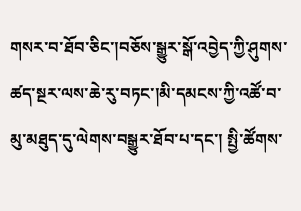གསར་བ་ཐོབ་ཅིང་།བཅོས་སྒྱུར་སྒོ་འབྱེད་ཀྱི་ཤུགས་ཚད་སྔར་ལས་ཆེ་རུ་བཏང་།མི་དམངས་ཀྱི་འཚོ་བ་མུ་མཐུད་དུ་ལེགས་བསྒྱུར་ཐོབ་པ་དང་། སྤྱི་ཚོགས་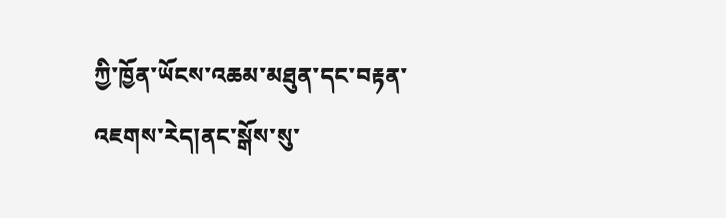ཀྱི་ཁྱོན་ཡོངས་འཆམ་མཐུན་དང་བརྟན་འཇགས་རེད།ནང་སྒོས་སུ་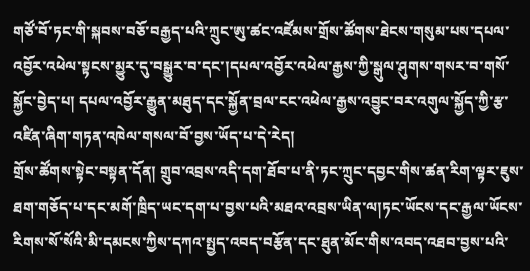གཙོ་བོ་ཏང་གི་སྐབས་བཅོ་བརྒྱད་པའི་ཀྲུང་ཨུ་ཚང་འཛོམས་གྲོས་ཚོགས་ཐེངས་གསུམ་པས་དཔལ་འབྱོར་འཕེལ་སྟངས་མྱུར་དུ་བསྒྱུར་བ་དང་།དཔལ་འབྱོར་འཕེལ་རྒྱས་ཀྱི་སྒུལ་ཤུགས་གསར་བ་གསོ་སྐྱོང་བྱེད་པ། དཔལ་འབྱོར་རྒྱུན་མཐུད་དང་སྐྱོན་བྲལ་ངང་འཕེལ་རྒྱས་འབྱུང་བར་འགུལ་སྐྱོད་ཀྱི་རྩ་འཛིན་ཞིག་གཏན་འཁེལ་གསལ་བོ་བྱས་ཡོད་པ་དེ་རེད།
གྲོས་ཚོགས་སྟེང་བསྟན་དོན། གྲུབ་འབྲས་འདི་དག་ཐོབ་པ་ནི་ཏང་ཀྲུང་དབྱང་གིས་ཚན་རིག་ལྟར་ཇུས་ཐག་གཅོད་པ་དང་མགོ་ཁྲིད་ཡང་དག་པ་བྱས་པའི་མཐའ་འབྲས་ཡིན་ལ།ཏང་ཡོངས་དང་རྒྱལ་ཡོངས་རིགས་སོ་སོའི་མི་དམངས་ཀྱིས་དཀའ་སྤྱད་འབད་བརྩོན་དང་ཐུན་མོང་གིས་འབད་འཐབ་བྱས་པའི་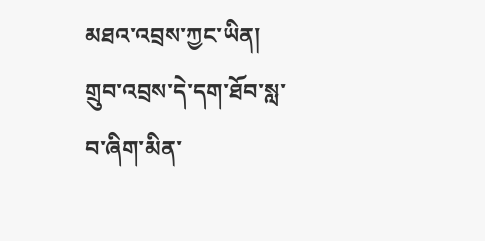མཐའ་འབྲས་ཀྱང་ཡིན། གྲུབ་འབྲས་དེ་དག་ཐོབ་སླ་བ་ཞིག་མིན་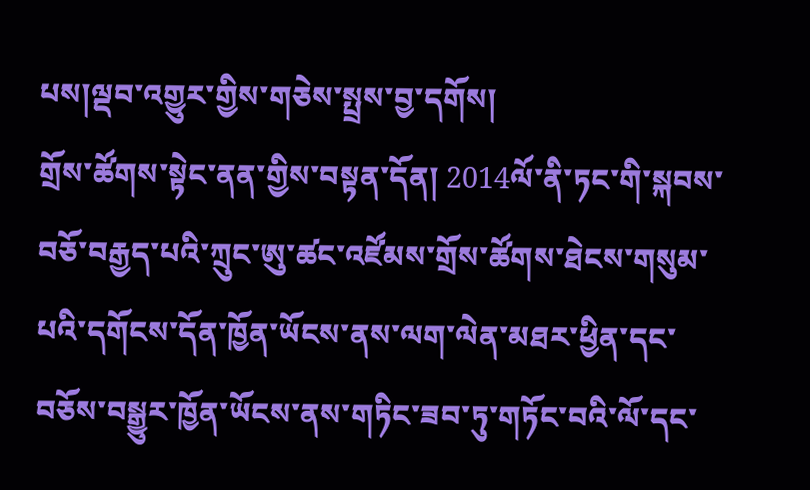པས།ལྡབ་འགྱུར་གྱིས་གཅེས་སྤྲས་བྱ་དགོས།
གྲོས་ཚོགས་སྟེང་ནན་གྱིས་བསྟན་དོན། 2014ལོ་ནི་ཏང་གི་སྐབས་བཅོ་བརྒྱད་པའི་ཀྲུང་ཨུ་ཚང་འཛོམས་གྲོས་ཚོགས་ཐེངས་གསུམ་པའི་དགོངས་དོན་ཁྱོན་ཡོངས་ནས་ལག་ལེན་མཐར་ཕྱིན་དང་བཅོས་བསྒྱུར་ཁྱོན་ཡོངས་ནས་གཏིང་ཟབ་ཏུ་གཏོང་བའི་ལོ་དང་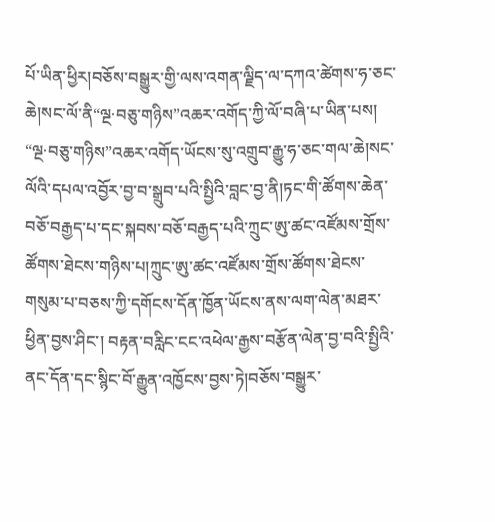པོ་ཡིན་ཕྱིར།བཅོས་བསྒྱུར་གྱི་ལས་འགན་ལྗིད་ལ་དཀའ་ཚེགས་ཧ་ཅང་ཆེ།སང་ལོ་ནི“ལྔ·བཅུ་གཉིས”འཆར་འགོད་ཀྱི་ལོ་བཞི་པ་ཡིན་པས། “ལྔ·བཅུ་གཉིས”འཆར་འགོད་ཡོངས་སུ་འགྲུབ་རྒྱུ་ཧ་ཅང་གལ་ཆེ།སང་ལོའི་དཔལ་འབྱོར་བྱ་བ་སྒྲུབ་པའི་སྤྱིའི་བླང་བྱ་ནི།ཏང་གི་ཚོགས་ཆེན་བཅོ་བརྒྱད་པ་དང་སྐབས་བཅོ་བརྒྱད་པའི་ཀྲུང་ཨུ་ཚང་འཛོམས་གྲོས་ཚོགས་ཐེངས་གཉིས་པ།ཀྲུང་ཨུ་ཚང་འཛོམས་གྲོས་ཚོགས་ཐེངས་གསུམ་པ་བཅས་ཀྱི་དགོངས་དོན་ཁྱོན་ཡོངས་ནས་ལག་ལེན་མཐར་ཕྱིན་བྱས་ཤིང་། བརྟན་བརླིང་ངང་འཕེལ་རྒྱས་བརྩོན་ལེན་བྱ་བའི་སྤྱིའི་ནང་དོན་དང་སྙིང་བོ་རྒྱུན་འཁྱོངས་བྱས་ཏེ།བཅོས་བསྒྱུར་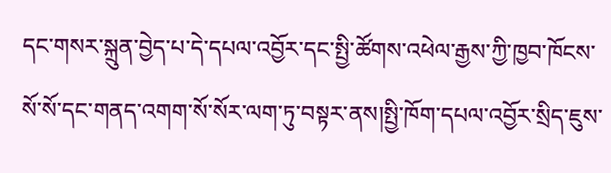དང་གསར་སྐྲུན་བྱེད་པ་དེ་དཔལ་འབྱོར་དང་སྤྱི་ཚོགས་འཕེལ་རྒྱས་ཀྱི་ཁྱབ་ཁོངས་སོ་སོ་དང་གནད་འགག་སོ་སོར་ལག་ཏུ་བསྟར་ནས།སྤྱི་ཁོག་དཔལ་འབྱོར་སྲིད་ཇུས་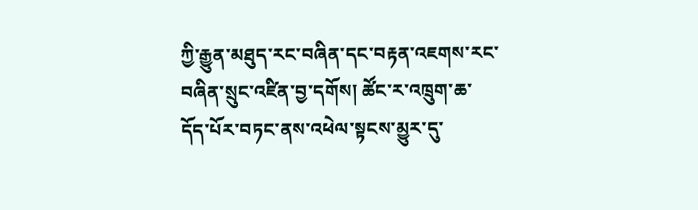ཀྱི་རྒྱུན་མཐུད་རང་བཞིན་དང་བརྟན་འཇགས་རང་བཞིན་སྲུང་འཛིན་བྱ་དགོས། ཚོང་ར་འཁྲུག་ཆ་དོད་པོར་བཏང་ནས་འཕེལ་སྟངས་མྱུར་དུ་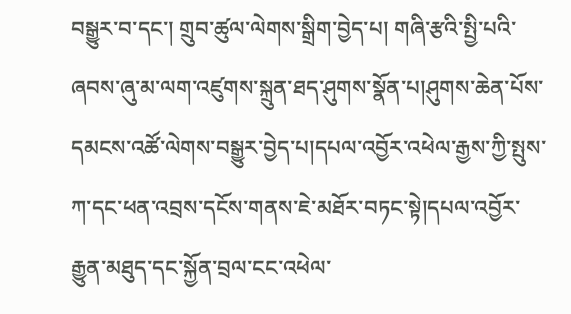བསྒྱུར་བ་དང་། གྲུབ་ཚུལ་ལེགས་སྒྲིག་བྱེད་པ། གཞི་རྩའི་སྤྱི་པའི་ཞབས་ཞུ་མ་ལག་འཛུགས་སྐྲུན་ཐད་ཤུགས་སྣོན་པ།ཤུགས་ཆེན་པོས་དམངས་འཚོ་ལེགས་བསྒྱུར་བྱེད་པ།དཔལ་འབྱོར་འཕེལ་རྒྱས་ཀྱི་སྤུས་ཀ་དང་ཕན་འབྲས་དངོས་གནས་ཇེ་མཐོར་བཏང་སྟེ།དཔལ་འབྱོར་རྒྱུན་མཐུད་དང་སྐྱོན་བྲལ་ངང་འཕེལ་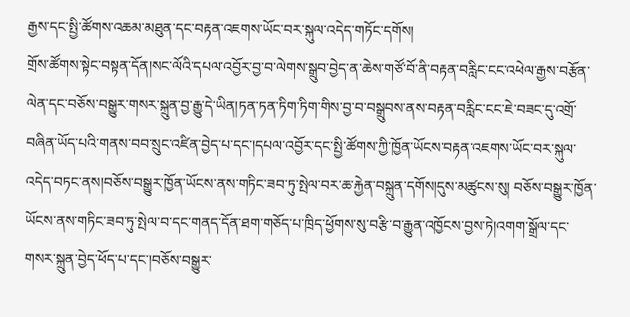རྒྱས་དང་སྤྱི་ཚོགས་འཆམ་མཐུན་དང་བརྟན་འཇགས་ཡོང་བར་སྐུལ་འདེད་གཏོང་དགོས།
གྲོས་ཚོགས་སྟེང་བསྟན་དོན།སང་ལོའི་དཔལ་འབྱོར་བྱ་བ་ལེགས་སྒྲུབ་བྱེད་ན་ཆེས་གཙོ་བོ་ནི་བརྟན་བརླིང་ངང་འཕེལ་རྒྱས་བརྩོན་ལེན་དང་བཅོས་བསྒྱུར་གསར་སྐྲུན་བྱ་རྒྱུ་དེ་ཡིན།ཏན་ཏན་ཏིག་ཏིག་གིས་བྱ་བ་བསྒྲུབས་ནས་བརྟན་བརླིང་ངང་ཇེ་བཟང་དུ་འགྲོ་བཞིན་ཡོད་པའི་གནས་བབ་སྲུང་འཛིན་བྱེད་པ་དང་།དཔལ་འབྱོར་དང་སྤྱི་ཚོགས་ཀྱི་ཁྱོན་ཡོངས་བརྟན་འཇགས་ཡོང་བར་སྐུལ་འདེད་བཏང་ནས།བཅོས་བསྒྱུར་ཁྱོན་ཡོངས་ནས་གཏིང་ཟབ་ཏུ་སྤེལ་བར་ཆ་རྐྱེན་བསྐྲུན་དགོས།དུས་མཚུངས་སུ། བཅོས་བསྒྱུར་ཁྱོན་ཡོངས་ནས་གཏིང་ཟབ་ཏུ་སྤེལ་བ་དང་གནད་དོན་ཐག་གཅོད་པ་ཁྲིད་ཕྱོགས་སུ་བརྩི་བ་རྒྱུན་འཁྱོངས་བྱས་ཏེ།འགག་སྒྲོལ་དང་གསར་སྐྲུན་བྱེད་ཕོད་པ་དང་།བཅོས་བསྒྱུར་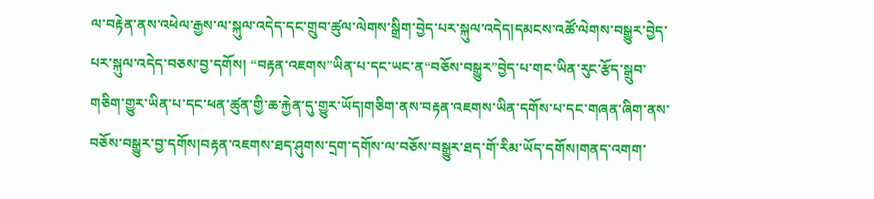ལ་བརྟེན་ནས་འཕེལ་རྒྱས་ལ་སྐུལ་འདེད་དང་གྲུབ་ཚུལ་ལེགས་སྒྲིག་བྱེད་པར་སྐུལ་འདེད།དམངས་འཚོ་ལེགས་བསྒྱུར་བྱེད་པར་སྐུལ་འདེད་བཅས་བྱ་དགོས། “བརྟན་འཇགས”ཡིན་པ་དང་ཡང་ན“བཅོས་བསྒྱུར”བྱེད་པ་གང་ཡིན་རུང་རྩོད་སྒྲུབ་གཅིག་གྱུར་ཡིན་པ་དང་ཕན་ཚུན་གྱི་ཆ་རྐྱེན་དུ་གྱུར་ཡོད།གཅིག་ནས་བརྟན་འཇགས་ཡིན་དགོས་པ་དང་གཞན་ཞིག་ནས་བཅོས་བསྒྱུར་བྱ་དགོས།བརྟན་འཇགས་ཐད་ཤུགས་དྲག་དགོས་ལ་བཅོས་བསྒྱུར་ཐད་གོ་རིམ་ཡོད་དགོས།གནད་འགག་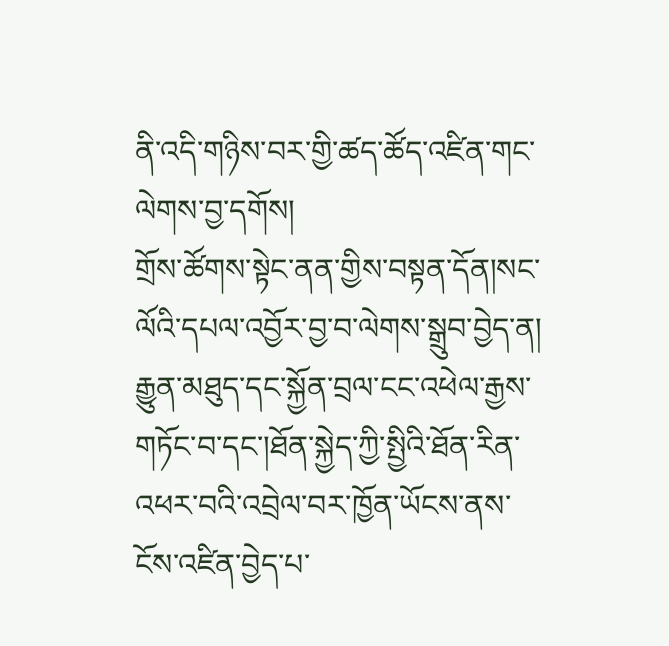ནི་འདི་གཉིས་བར་གྱི་ཚད་ཚོད་འཛིན་གང་ལེགས་བྱ་དགོས།
གྲོས་ཚོགས་སྟེང་ནན་གྱིས་བསྟན་དོན།སང་ལོའི་དཔལ་འབྱོར་བྱ་བ་ལེགས་སྒྲུབ་བྱེད་ན། རྒྱུན་མཐུད་དང་སྐྱོན་བྲལ་ངང་འཕེལ་རྒྱས་གཏོང་བ་དང་།ཐོན་སྐྱེད་ཀྱི་སྤྱིའི་ཐོན་རིན་འཕར་བའི་འབྲེལ་བར་ཁྱོན་ཡོངས་ནས་ངོས་འཛིན་བྱེད་པ་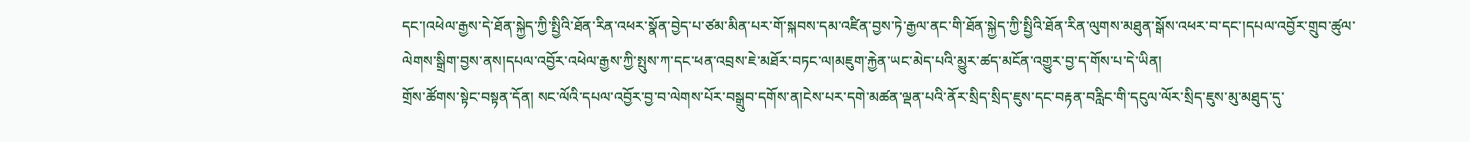དང་།འཕེལ་རྒྱས་དེ་ཐོན་སྐྱེད་ཀྱི་སྤྱིའི་ཐོན་རིན་འཕར་སྣོན་བྱེད་པ་ཙམ་མིན་པར་གོ་སྐབས་དམ་འཛིན་བྱས་ཏེ་རྒྱལ་ནང་གི་ཐོན་སྐྱེད་ཀྱི་སྤྱིའི་ཐོན་རིན་ལུགས་མཐུན་སྒོས་འཕར་བ་དང་།དཔལ་འབྱོར་གྲུབ་ཚུལ་ལེགས་སྒྲིག་བྱས་ནས།དཔལ་འབྱོར་འཕེལ་རྒྱས་ཀྱི་སྤུས་ཀ་དང་ཕན་འབྲས་ཇེ་མཐོར་བཏང་ལ།མཇུག་རྐྱེན་ཡང་མེད་པའི་མྱུར་ཚད་མངོན་འགྱུར་བྱ་ད་གོས་པ་དེ་ཡིན།
གྲོས་ཚོགས་སྟེང་བསྟན་དོན། སང་ལོའི་དཔལ་འབྱོར་བྱ་བ་ལེགས་པོར་བསྒྲུབ་དགོས་ན།ངེས་པར་དགེ་མཚན་ལྡན་པའི་ནོར་སྲིད་སྲིད་ཇུས་དང་བརྟན་བརླིང་གི་དངུལ་ལོར་སྲིད་ཇུས་མུ་མཐུད་དུ་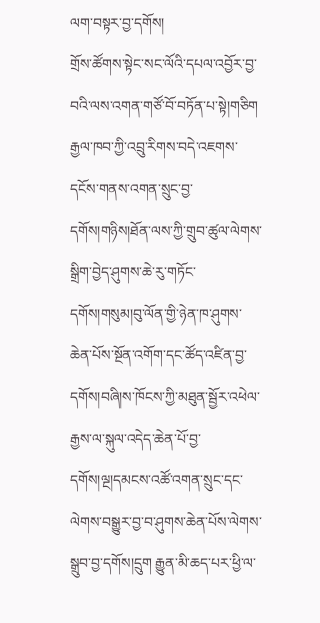ལག་བསྟར་བྱ་དགོས།
གྲོས་ཚོགས་སྟེང་སང་ལོའི་དཔལ་འབྱོར་བྱ་བའི་ལས་འགན་གཙོ་བོ་བཏོན་པ་སྟེ།གཅིག རྒྱལ་ཁབ་ཀྱི་འབྲུ་རིགས་བདེ་འཇགས་དངོས་གནས་འགན་སྲུང་བྱ་དགོས།གཉིས།ཐོན་ལས་ཀྱི་གྲུབ་ཚུལ་ལེགས་སྒྲིག་བྱེད་ཤུགས་ཆེ་རུ་གཏོང་དགོས།གསུམ།བུ་ལོན་གྱི་ཉེན་ཁ་ཤུགས་ཆེན་པོས་སྔོན་འགོག་དང་ཚོད་འཛིན་བྱ་དགོས།བཞི།ས་ཁོངས་ཀྱི་མཐུན་སྦྱོར་འཕེལ་རྒྱས་ལ་སྐུལ་འདེད་ཆེན་པོ་བྱ་དགོས།ལྔ།དམངས་འཚོ་འགན་སྲུང་དང་ལེགས་བསྒྱུར་བྱ་བ་ཤུགས་ཆེན་པོས་ལེགས་སྒྲུབ་བྱ་དགོས།དྲུག རྒྱུན་མི་ཆད་པར་ཕྱི་ལ་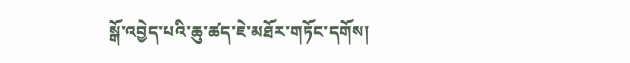སྒོ་འབྱེད་པའི་ཆུ་ཚད་ཇེ་མཐོར་གཏོང་དགོས།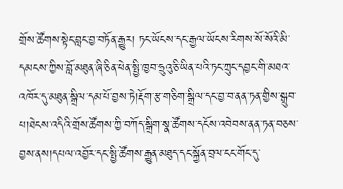གྲོས་ཚོགས་སྟེང་བླང་བྱ་བཏོན་རྒྱུར། ཏང་ཡོངས་དང་རྒྱལ་ཡོངས་རིགས་སོ་སོའི་མི་དམངས་ཀྱིས་བློ་མཐུན་ཞི་ཅིན་ཕེན་སྤྱི་ཁྱབ་ཧྲུའུ་ཅི་ཡིན་པའི་ཏང་ཀྲུང་དབྱང་གི་མཐའ་འཁོར་དུ་མཐུན་སྒྲིལ་དམ་པོ་བྱས་ཏེ།རྡོག་རྩ་གཅིག་སྒྲིལ་དང་བྱ་བ་ནན་ཏན་གྱིས་སྒྲུབ་པ།ཐེངས་འདིའི་གྲོས་ཚོགས་ཀྱི་བཀོད་སྒྲིག་སྣ་ཚོགས་དངོས་འབེབས་ནན་ཏན་བཅས་བྱས་ནས།དཔལ་འབྱོར་དང་སྤྱི་ཚོགས་རྒྱུན་མཐུད་དང་སྐྱོན་བྲལ་ངང་གོང་དུ་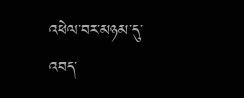འཕེལ་བར་མཉམ་དུ་འབད་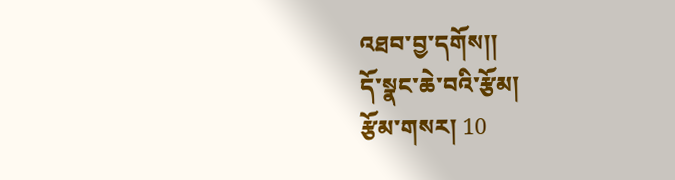འཐབ་བྱ་དགོས།།
དོ་སྣང་ཆེ་བའི་རྩོམ།
རྩོམ་གསར། 10